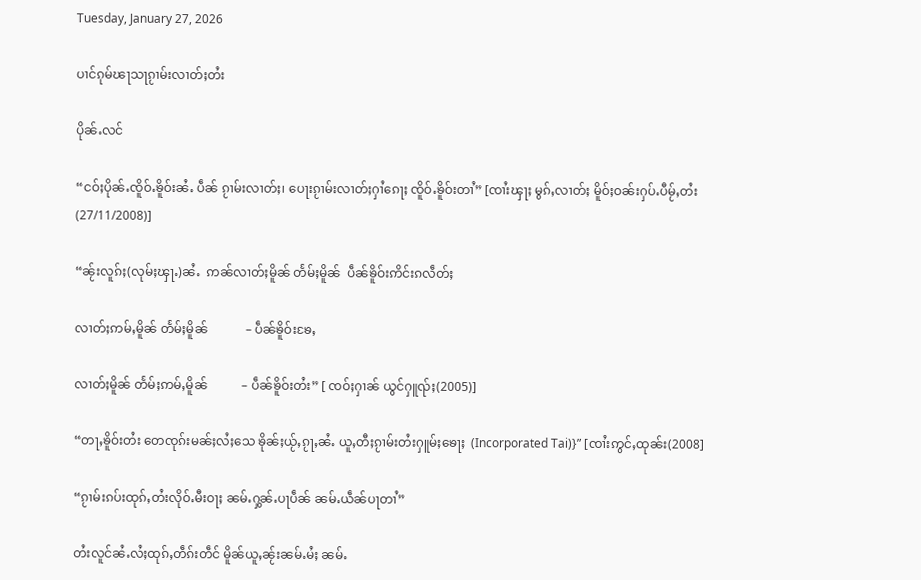Tuesday, January 27, 2026

ပၢင်ၵုမ်ၽႃသႃၵႂၢမ်းလၢတ်ႈတႆး

ပိုၼ်ႉလင်

“ငဝ်ႈပိုၼ်ႉၸိူဝ်ႉၶိူဝ်းၼႆႉ ပဵၼ် ၵႂၢမ်းလၢတ်ႈ၊ ပေႃးၵႂၢမ်းလၢတ်ႈႁၢႆၵေႃႈ ၸိူဝ်ႉၶိူဝ်းတၢႆ” [ၸၢႆးၾႃႈ မွၵ်ႇလၢတ်ႈ မိူဝ်ႈဝၼ်းႁပ်ႉပီမႂ်ႇတႆး (27/11/2008)]

“ၼႂ်းလူၵ်ႈ(လုမ်ႈၾႃႉ)ၼႆႉ  ဢၼ်လၢတ်ႈမိူၼ် တႅမ်ႈမိူၼ်  ပဵၼ်ၶိူဝ်းဢိင်းၵလဵတ်ႈ

လၢတ်ႈဢမ်ႇမိူၼ် တႅမ်ႈမိူၼ်            – ပဵၼ်ၶိူဝ်းၶႄႇ

လၢတ်ႈမိူၼ် တႅမ်ႈဢမ်ႇမိူၼ်           – ပဵၼ်ၶိူဝ်းတႆး” [ ၸဝ်ႈႁၢၼ် ယွင်ႁူၺ်ႈ(2005)]

“တႃႇၶိူဝ်းတႆး တေၸုၵ်းမၼ်ႈလႆႈသေ ၶိုၼ်ႈယႂ်ႇၵႂႃႇၼႆႉ ယူႇတီႈၵႂၢမ်းတႆးႁူမ်ႈၶေႃႈ  (Incorporated Tai)}” [ၸၢႆးဢွင်ႇထုၼ်း(2008]

“ၵႂၢမ်းၵပ်းထုၵ်ႇတႆးလိုဝ်ႉမီးဝႃႈ ၼမ်ႉႁွၼ်ႉပႃပဵၼ် ၼမ်ႉယဵၼ်ပႃတၢႆ”

တႆးလူင်ၼႆႉလႆႈထုၵ်ႇတဵၵ်းတဵင် မိူၼ်ယူႇၼႂ်းၼမ်ႉမႆႈ ၼမ်ႉ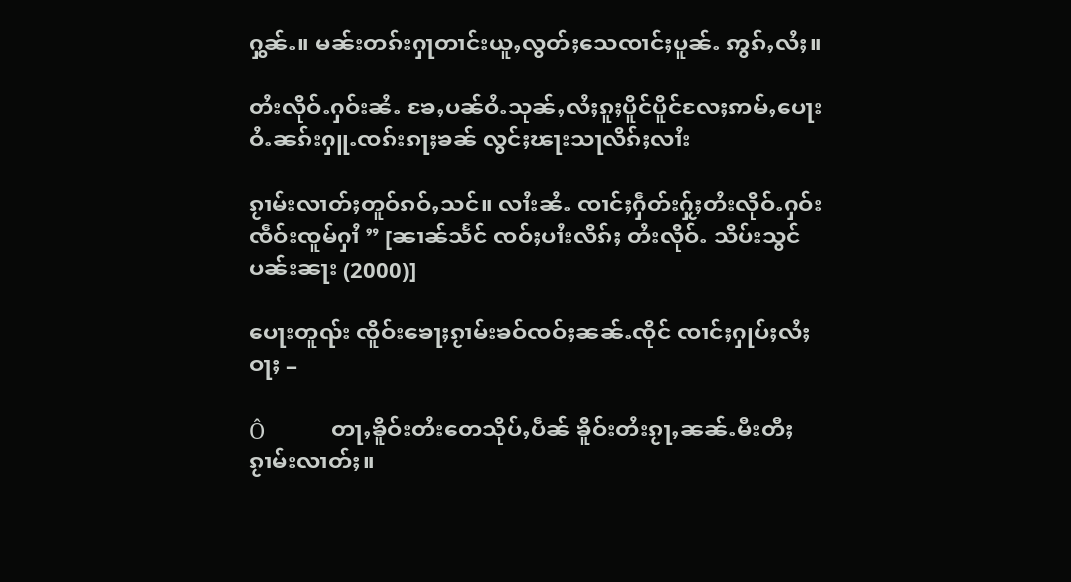ႁွၼ်ႉ။ မၼ်းတၵ်းႁႃတၢင်းယူႇလွတ်ႈသေၸၢင်ႈပူၼ်ႉ ဢွၵ်ႇလႆႈ။

တႆးလိုဝ်ႉႁဝ်းၼႆႉ ၶႄႇပၼ်ဝႆႉသုၼ်ႇလႆႈၵူႈပိူင်ပိူင်လႄႈဢမ်ႇပေႃးဝႆႉၼၵ်းႁူႉၸၵ်းၵႃႈၶၼ် လွင်ႈၽႃးသႃလိၵ်ႈလၢႆး

ၵႂၢမ်းလၢတ်ႈတူဝ်ၵဝ်ႇသင်။ လၢႆးၼႆႉ ၸၢင်ႈႁဵတ်းႁႂ်ႈတႆးလိုဝ်ႉႁဝ်း ၸဵဝ်းၸူမ်ႁၢႆ ” [ၼၢၼ်သႅင် ၸဝ်ႈပၢႆးလိၵ်ႈ တႆးလိုဝ်ႉ သိပ်းသွင်ပၼ်းၼႃး (2000)]

ပေႃးတူၺ်း ၸိူဝ်းၶေႃႈၵႂၢမ်းၶဝ်ၸဝ်ႈၼၼ်ႉၸိုင် ၸၢင်ႈႁုပ်ႈလႆႈဝႃႈ –

Ô           တႃႇၶိူဝ်းတႆးတေသိုပ်ႇပဵၼ် ၶိူဝ်းတႆးၵႂႃႇၼၼ်ႉမီးတီႈၵႂၢမ်းလၢတ်ႈ။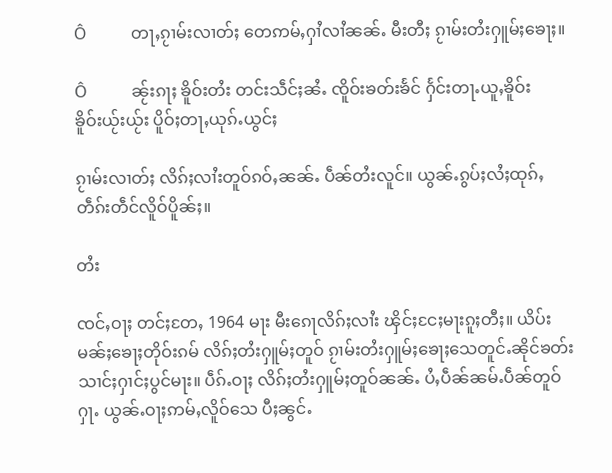Ô           တႃႇၵႂၢမ်းလၢတ်ႈ တေဢမ်ႇႁၢႆလၢႆၼၼ်ႉ မီးတီႈ ၵႂၢမ်းတႆးႁူမ်ႈၶေႃႈ။

Ô           ၼႂ်းၵႃႈ ၶိူဝ်းတႆး တင်းသဵင်ႈၼႆႉ ၸိူဝ်းၶတ်းၶႅင် ႁႅင်းတႃႉယူႇၶိူဝ်းၶိူဝ်းယႂ်းယႂ်း ပိူဝ်ႈတႃႇယုၵ်ႉယွင်ႈ

ၵႂၢမ်းလၢတ်ႈ လိၵ်ႈလၢႆးတူဝ်ၵဝ်ႇၼၼ်ႉ ပဵၼ်တႆးလူင်။ ယွၼ်ႉၵွပ်ႈလႆႈထုၵ်ႇတဵၵ်းတဵင်လိူဝ်ပိူၼ်ႈ။

တႆး

ၸင်ႇဝႃႈ တင်ႈတႄႇ 1964 မႃး မီးၵေႃလိၵ်ႈလၢႆး ၾိင်ႈငႄႈမႃးၵူႈတီႈ။ ယိပ်းမၼ်ႈၶေႃႈတိုဝ်းၵမ် လိၵ်ႈတႆးႁူမ်ႈတူဝ် ၵႂၢမ်းတႆးႁူမ်ႈၶေႃႈသေတူင်ႉၼိုင်ၶတ်းသၢင်ႈႁၢင်ႈပွင်မႃး။ ပဵၵ်ႉဝႃႈ လိၵ်ႈတႆးႁူမ်ႈတူဝ်ၼၼ်ႉ ပႆႇပဵၼ်ၼမ်ႉပဵၼ်တူဝ်  ႁႃႉ ယွၼ်ႉဝႃႈဢမ်ႇလိူဝ်သေ ပီႈၼွင်ႉ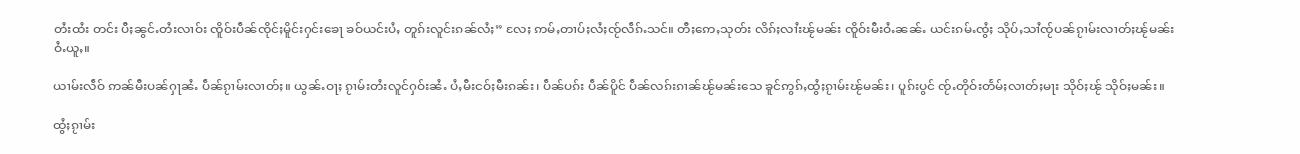တႆးထႆး တင်း ပီႈၼွင်ႉတႆးလၢဝ်း ၸိူဝ်းပဵၼ်ၸိုင်ႈမိူင်းႁင်းၶေႃ ၶဝ်ယင်းပႆႇ တူၵ်းလူင်းၵၼ်လႆႈ” လႄႈ ဢမ်ႇတၢပ်ႈလႆႈၸႂ်လဵၵ်ႉသင်။ တီႈဢေႇသုတ်း လိၵ်ႈလၢႆးၽႂ်မၼ်း ၸိူဝ်းမီးဝႆႉၼၼ်ႉ ယင်းၵမ်ႉၸွႆႈ သိုပ်ႇသၢႆၸႂ်ပၼ်ၵႂၢမ်းလၢတ်ႈၽႂ်မၼ်းဝႆႉယူႇ။

ယၢမ်းလဵဝ် ဢၼ်မီးပၼ်ႁႃၼႆႉ ပဵၼ်ၵႂၢမ်းလၢတ်ႈ။ ယွၼ်ႉဝႃႈ ၵႂၢမ်းတႆးလူင်ႁဝ်းၼႆႉ ပႆႇမီးငဝ်ႈမီးၵၼ်း၊ ပဵၼ်ပၵ်း ပဵၼ်ပိူင် ပဵၼ်လၵ်းၵၢၼ်ၽႂ်မၼ်းသေ ၶူင်ဢွၵ်ႇထွႆႈၵႂၢမ်းၽႂ်မၼ်း၊ ပူၵ်းပွင် ၸႂ်ႉတိုဝ်းတႅမ်ႈလၢတ်ႈမႃး သိုဝ်ႈၽႂ် သိုဝ်ႈမၼ်း။

ထွႆႈၵႂၢမ်း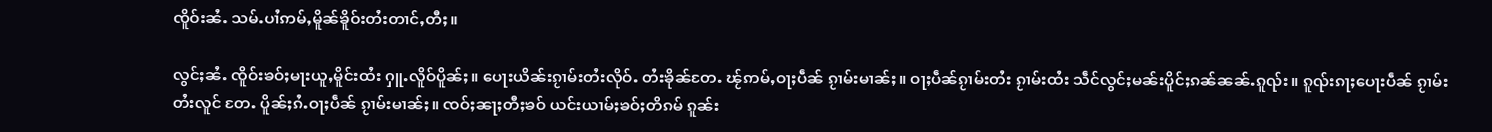ၸိူဝ်းၼႆႉ သမ်ႉပၢႆဢမ်ႇမိူၼ်ၶိူဝ်းတႆးတၢင်ႇတီႈ။

လွင်ႈၼႆႉ ၸိူဝ်းၶဝ်ႈမႃးယူႇမိူင်းထႆး ႁူႉလိူဝ်ပိူၼ်ႈ။ ပေႃးယိၼ်းၵႂၢမ်းတႆးလိုဝ်ႉ တႆးၶိုၼ်တႄႉ ၽႂ်ဢမ်ႇဝႃႈပဵၼ် ၵႂၢမ်းမၢၼ်ႈ။ ဝႃႈပဵၼ်ၵႂၢမ်းတႆး ၵႂၢမ်းထႆး သဵင်လွင်ႈမၼ်းပိူင်ႈၵၼ်ၼၼ်ႉၵူၺ်း။ ၵူၺ်းၵႃႈပေႃးပဵၼ် ၵႂၢမ်းတႆးလူင် တႄႉ ပိူၼ်ႈၵႆႉဝႃႈပဵၼ် ၵႂၢမ်းမၢၼ်ႈ။ ၸဝ်ႈၼႃႈတီႈၶဝ် ယင်းယၢမ်ႈၶဝ်ႈတိၵမ် ၵူၼ်း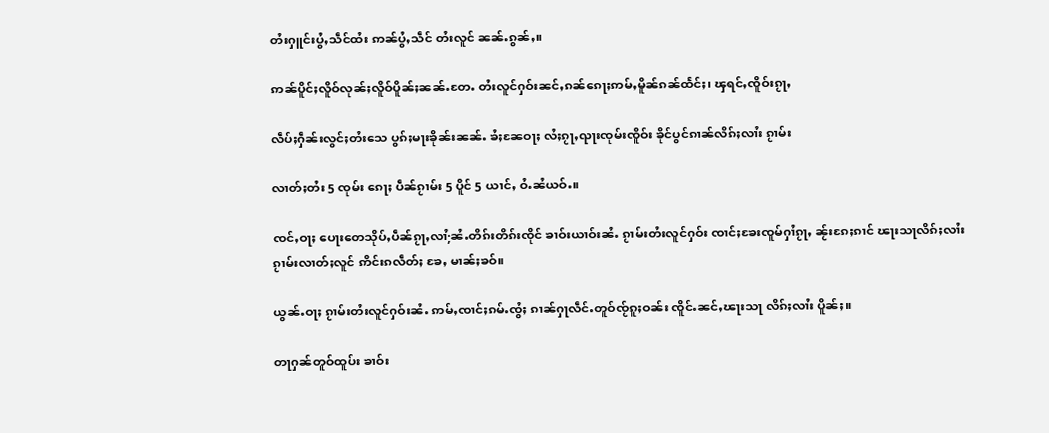တႆးႁူင်းပွႆႇသဵင်ထႆး ဢၼ်ပွႆႇသဵင် တႆးလူင် ၼၼ်ႉၵွၼ်ႇ။

ဢၼ်ပိူင်ႈလိူဝ်လုၼ်ႈလိူဝ်ပိူၼ်ႈၼၼ်ႉတႄႉ တႆးလူင်ႁဝ်းၼင်ႇၵၼ်ၵေႃႈဢမ်ႇမိူၼ်ၵၼ်ထႅင်ႈ၊ ၾရင်ႇၸိူဝ်းၵႂႃႇ

လဵပ်ႈႁဵၼ်းလွင်ႈတႆးသေ ပွၵ်ႈမႃးၶိုၼ်းၼၼ်ႉ ၶႆႈၼႄဝႃႈ လႆႈၵႂႃႇၺႃးၸုမ်းၸိူဝ်း ၶိုင်ပွင်ၵၢၼ်လိၵ်ႈလၢႆး ၵႂၢမ်း

လၢတ်ႈတႆး 5 ၸုမ်း ၵေႃႈ ပဵၼ်ၵႂၢမ်း 5 ပိူင် 5 ယၢင်ႇ ဝႆႉၼႆယဝ်ႉ။

ၸင်ႇဝႃႈ ပေႃးတေသိုပ်ႇပဵၼ်ၵႂႃႇလၢႆ;ၼႆႉတိၵ်းတိၵ်းၸိုင် ၶၢဝ်းယၢဝ်းၼႆႉ ၵႂၢမ်းတႆးလူင်ႁဝ်း ၸၢင်ႈၶႄးၸူမ်ႁၢႆၵႂႃႇ ၼႂ်းၵႄႈၵၢင် ၽႃးသႃလိၵ်ႈလၢႆးၵႂၢမ်းလၢတ်ႈလူင် ဢိင်းၵလဵတ်ႈ ၶႄႇ မၢၼ်ႈၶဝ်။

ယွၼ်ႉဝႃႈ ၵႂၢမ်းတႆးလူင်ႁဝ်းၼႆႉ ဢမ်ႇၸၢင်ႈၵမ်ႉၸွႆႈ ၵၢၼ်ႁႃလဵင်ႉတူဝ်ၸႂ်ၵူႈဝၼ်း ၸိူင်ႉၼင်ႇၽႃးသႃ လိၵ်ႈလၢႆး ပိူၼ်ႈ။

တႃႁၼ်တူဝ်ထူပ်း ၶၢဝ်း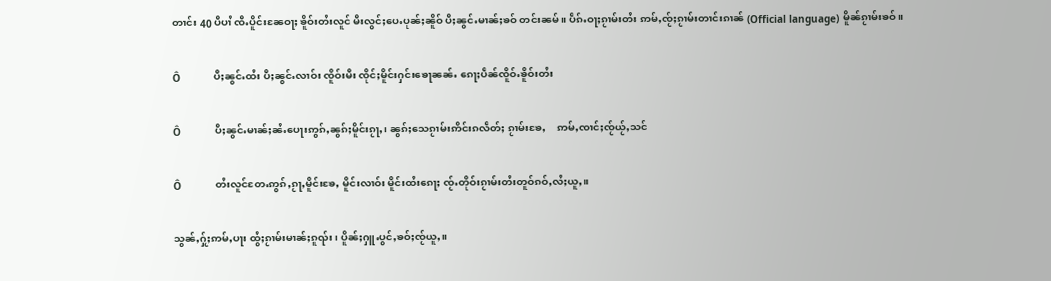တၢင်း 40 ပီပၢႆ ၸီႉပိူင်းၼႄဝႃႈ ၶိူဝ်းတႆးလူင် မီးလွင်ႈပေႉပုၼ်ႈၼိူဝ် ပီႈၼွင်ႉမၢၼ်ႈၶဝ် တင်းၼမ်။ ပဵၵ်ႉဝႃႈၵႂၢမ်းတႆး ဢမ်ႇၸႂ်ႈၵႂၢမ်းတၢင်းၵၢၼ် (Official language) မိူၼ်ၵႂၢမ်းၶဝ်။

Ô           ပီႈၼွင်ႉထႆး ပီႈၼွင်ႉလၢဝ်း ၸိူဝ်းမီး ၸိုင်ႈမိူင်းႁင်းၶေႃၼၼ်ႉ ၵေႃႈပဵၼ်ၸိူဝ်ႉၶိူဝ်းတႆး

Ô           ပီႈၼွင်ႉမၢၼ်ႈၼႆႉပေႃးဢွၵ်ႇၼွၵ်ႈမိူင်းၵႂႃႇ၊ ၼွၵ်ႈသေၵႂၢမ်းဢိင်းၵလဵတ်ႈ ၵႂၢမ်းၶႄႇ    ဢမ်ႇၸၢင်ႈၸႂ်ယႂ်ႇသင်

Ô           တႆးလူင်တႄႉဢွၵ်ႇၵႂႃႇမိူင်းၶႄႇ မိူင်းလၢဝ်း မိူင်းထႆးၵေႃႈ ၸႂ်ႉတိုဝ်းၵႂၢမ်းတႆးတူဝ်ၵဝ်ႇလႆႈယူႇ။

သွၼ်ႇႁႂ်ႈဢမ်ႇပႃး ထွႆႈၵႂၢမ်းမၢၼ်ႈၵူၺ်း၊ ပိူၼ်ႈႁူႉပွင်ႇၶဝ်ႈၸႂ်ယူႇ။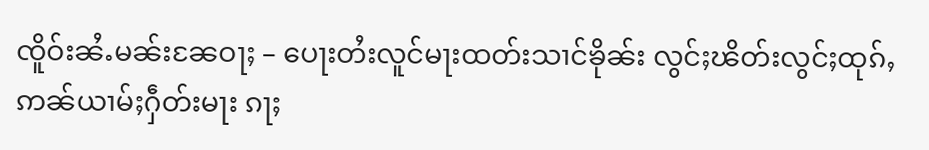ၸိူဝ်းၼႆႉမၼ်းၼႄဝႃႈ – ပေႃးတႆးလူင်မႃးထတ်းသၢင်ၶိုၼ်း လွင်ႈၽိတ်းလွင်ႈထုၵ်ႇ ဢၼ်ယၢမ်ႈႁဵတ်းမႃး ၵႃႈ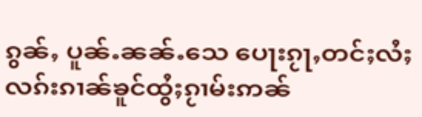ၵွၼ်ႇ ပူၼ်ႉၼၼ်ႉသေ ပေႃးၵႂႃႇတင်ႈလႆႈ လၵ်းၵၢၼ်ၶူင်ထွႆႈၵႂၢမ်းဢၼ်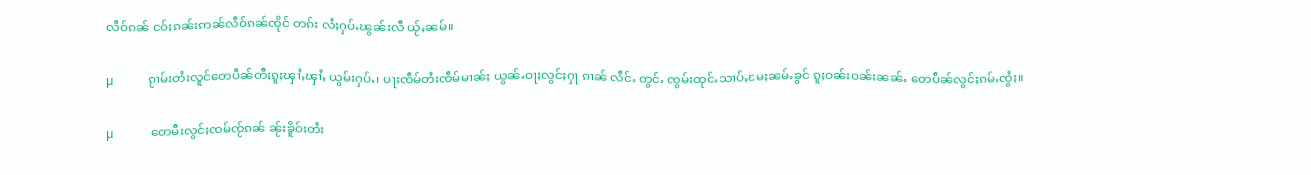လဵဝ်ၵၼ် ငဝ်ႈၵၼ်းဢၼ်လဵဝ်ၵၼ်ၸိုင် တၵ်း လႆႈႁပ်ႉၽွၼ်းလီ ယႂ်ႇၼမ်။

µ           ၵႂၢမ်းတႆးလူင်တေပဵၼ်တီႈၵူႈၾၢႆႇၾၢႆႇ ယွမ်းႁပ်ႉ၊ ပႃးၸဵမ်တႆးၸဵမ်မၢၼ်ႈ ယွၼ်ႉဝႃႈလွင်ႈႁႃ ၵၢၼ် လဵင်ႉ တွင်ႉ ၸွမ်းထုင်ႉသၢပ်ႇမႄႈၼမ်ႉၶွင် ၵူႈဝၼ်းဝၼ်းၼၼ်ႉ တေပဵၼ်လွင်ႈၵမ်ႉၸွႆႈ။

µ            တေမီးလွင်ႈၸမ်ၸႂ်ၵၼ် ၼႂ်းၶိူဝ်းတႆး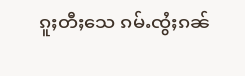ၵူႈတီႈသေ ၵမ်ႉၸွႆႈၵၼ်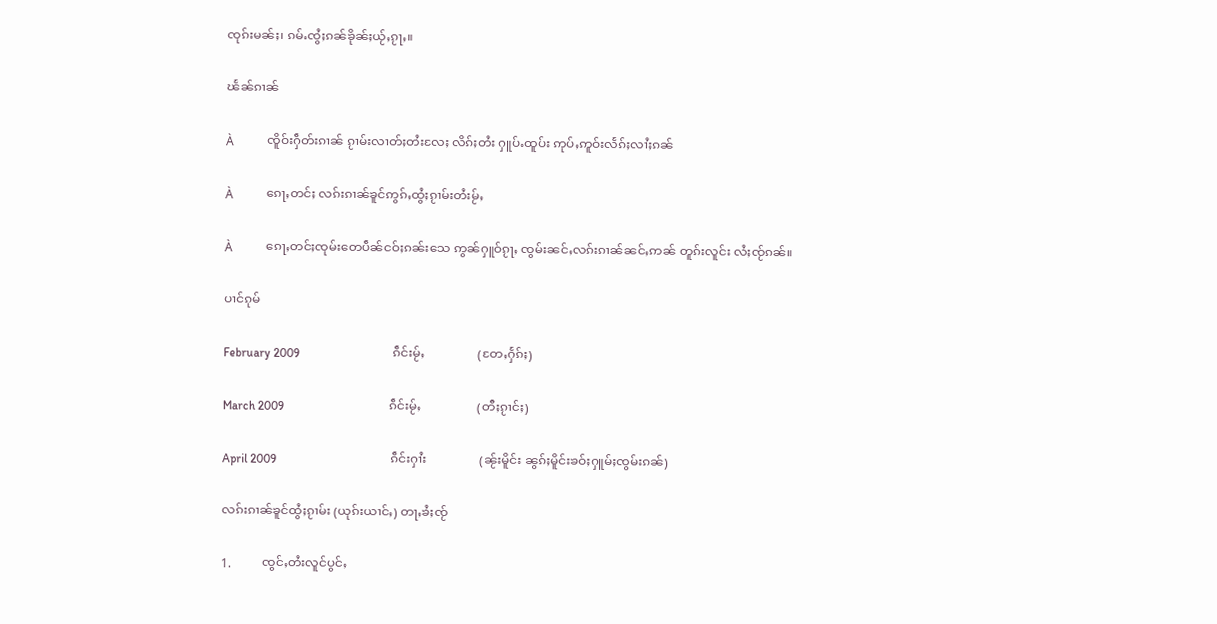ၸုၵ်းမၼ်ႈ၊ ၵမ်ႉၸွႆႈၵၼ်ၶိုၼ်ႈယႂ်ႇၵႂႃႇ။

ၽႅၼ်ၵၢၼ်

À           ၸိူဝ်းႁဵတ်းၵၢၼ် ၵႂၢမ်းလၢတ်ႈတႆးလႄႈ လိၵ်ႈတႆး ႁူပ်ႉထူပ်း ဢုပ်ႇဢူဝ်းလႅၵ်ႈလၢႆႈၵၼ်

À           ၵေႃႇတင်ႈ လၵ်းၵၢၼ်ၶူင်ဢွၵ်ႇထွႆႈၵႂၢမ်းတႆးမႂ်ႇ

À           ၵေႃႇတင်ႈၸုမ်းတေပဵၼ်ငဝ်ႈၵၼ်းသေ ဢွၼ်ႁူဝ်ၵႂႃႇ ၸွမ်းၼင်ႇလၵ်းၵၢၼ်ၼင်ႇဢၼ် တူၵ်းလူင်း လႆႈၸႂ်ၵၼ်။

ပၢင်ၵုမ်

February 2009                               ၵဵင်းမႂ်ႇ                 (တႄႇႁႅၵ်ႈ)

March 2009                                   ၵဵင်းမႂ်ႇ                  (တီႈၵႂၢင်ႈ)

April 2009                                      ၵဵင်းႁၢႆး                 (ၼႂ်းမိူင်း ၼွၵ်ႈမိူင်းၶဝ်ႈႁူမ်ႈၸွမ်းၵၼ်)

လၵ်းၵၢၼ်ၶူင်ထွႆႈၵႂၢမ်း (ယုၵ်းယၢင်ႇ) တႃႇၶႆႈၸႂ်

1.          ၸွင်ႇတႆးလူင်ပွင်ႇ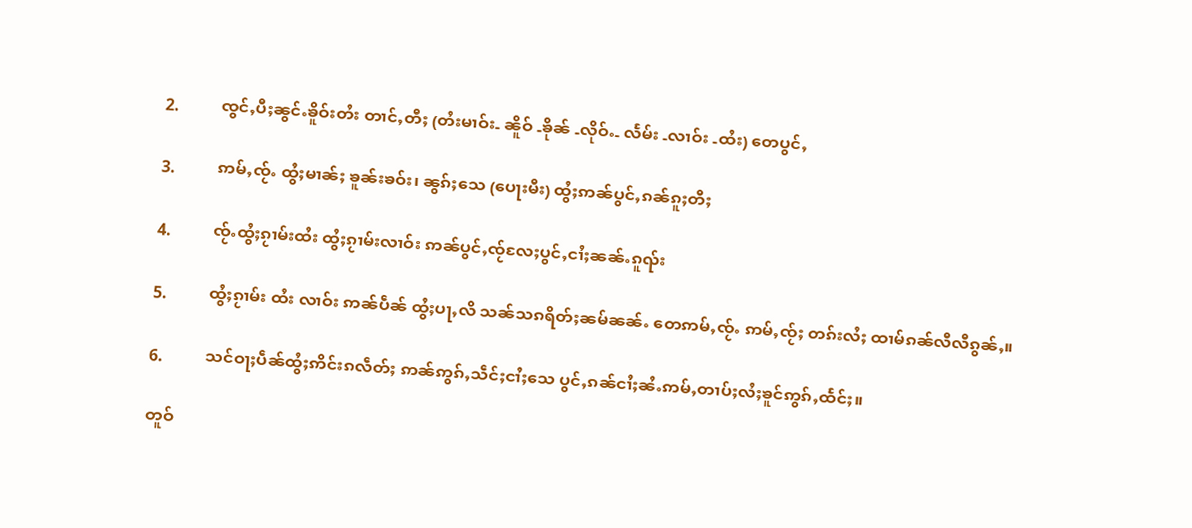2.          ၸွင်ႇပီႈၼွင်ႉၶိူဝ်းတႆး တၢင်ႇတီႈ (တႆးမၢဝ်း- ၼိူဝ် -ၶိုၼ် -လိုဝ်ႉ- လႅမ်း -လၢဝ်း -ထႆး) တေပွင်ႇ

3.          ဢမ်ႇၸႂ်ႉ ထွႆႈမၢၼ်ႈ ၶူၼ်းၶဝ်း၊ ၼွၵ်ႈသေ (ပေႃးမီး) ထွႆႈဢၼ်ပွင်ႇၵၼ်ၵူႈတီႈ

4.          ၸႂ်ႉထွႆႈၵႂၢမ်းထႆး ထွႆႈၵႂၢမ်းလၢဝ်း ဢၼ်ပွင်ႇၸႂ်လႄႈပွင်ႇငၢႆႈၼၼ်ႉၵူၺ်း

5.          ထွႆႈၵႂၢမ်း ထႆး လၢဝ်း ဢၼ်ပဵၼ် ထွႆႈပႃႇလိ သၼ်သၵရိတ်ႈၼမ်ၼၼ်ႉ တေဢမ်ႇၸႂ်ႉ ဢမ်ႇၸႂ်ႈ တၵ်းလႆႈ ထၢမ်ၵၼ်လီလီၵွၼ်ႇ။

6.          သင်ဝႃႈပဵၼ်ထွႆႈဢိင်းၵလဵတ်ႈ ဢၼ်ဢွၵ်ႇသဵင်ႈငၢႆႈသေ ပွင်ႇၵၼ်ငၢႆႈၼႆႉဢမ်ႇတၢပ်ႈလႆႈၶူင်ဢွၵ်ႇထႅင်ႈ။

တူဝ်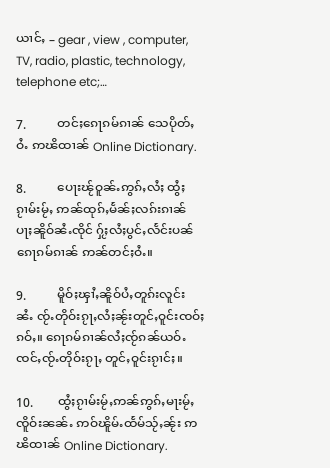ယၢင်ႇ – gear , view , computer, TV, radio, plastic, technology, telephone etc;…

7.          တင်ႈၵေႃၵမ်ၵၢၼ် သေပိုတ်ႇဝႆႉ ဢၽိထၢၼ် Online Dictionary.

8.          ပေႃးၽႂ်ဝူၼ်ႉဢွၵ်ႇလႆႈ ထွႆႈၵႂၢမ်းမႂ်ႇ ဢၼ်ထုၵ်ႇမႅၼ်ႈလၵ်းၵၢၼ် ပႃႈၼိူဝ်ၼႆႉၸိုင် ႁႂ်ႈလႆႈပွင်ႇလႅင်းပၼ် ၵေႃၵမ်ၵၢၼ် ဢၼ်တင်ႈဝႆႉ။

9.          မိူဝ်ႈၾၢႆႇၼိူဝ်ပႆႇတူၵ်းလူင်းၼႆႉ ၸႂ်ႉတိုဝ်းၵႂႃႇလႆႈၼႂ်းတူင်ႇဝူင်းၸဝ်ႈၵဝ်ႇ။ ၵေႃၵမ်ၵၢၼ်လႆႈၸႂ်ၵၼ်ယဝ်ႉ ၸင်ႇၸႂ်ႉတိုဝ်းၵႂႃႇ တူင်ႇဝူင်းၵႂၢင်ႈ။

10.        ထွႆႈၵႂၢမ်းမႂ်ႇဢၼ်ဢွၵ်ႇမႃးမႂ်ႇၸိူဝ်းၼၼ်ႉ ဢဝ်ၽိူမ်ႉထႅမ်သႂ်ႇၼႂ်း ဢၽိထၢၼ် Online Dictionary.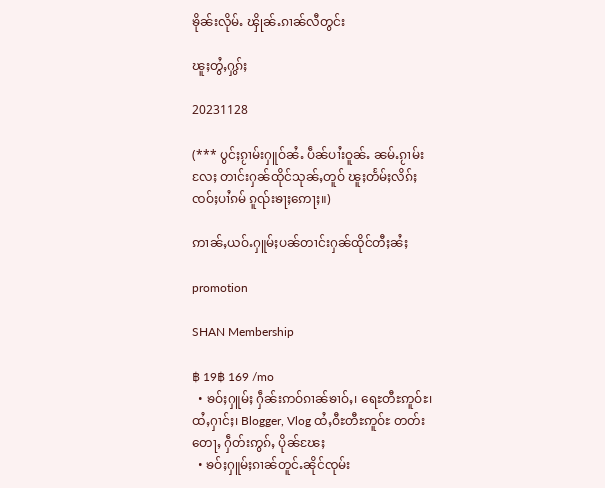ၶိုၼ်းလိုမ်ႉ ၾိုၼ်ႉၵၢၼ်လီတွင်း

ၽူႈတွႆႇႁွၵ်ႈ

20231128

(*** ပွင်ႈၵႂၢမ်းႁူဝ်ၼႆႉ ပဵၼ်ပၢႆးဝူၼ်ႉ ၼမ်ႉၵႂၢမ်းလႄႈ တၢင်းႁၼ်ထိုင်သုၼ်ႇတူဝ် ၽူႈတႅမ်ႈလိၵ်ႈ ၸဝ်ႈပၢႆၵမ် ၵူၺ်းၶႃႈဢေႃႈ။)

ဢၢၼ်ႇယဝ်ႉႁူမ်ႈပၼ်တၢင်းႁၼ်ထိုင်တီႈၼႆႈ

promotion

SHAN Membership

฿ 19฿ 169 /mo
  • ၶဝ်ႈႁူမ်ႈ ႁဵၼ်းဢဝ်ၵၢၼ်ၶၢဝ်ႇ၊ ရေႊတီႊဢူဝ်ႊ၊ ထႆႇႁၢင်ႈ၊ Blogger, Vlog ထႆႇဝီႊတီႊဢူဝ်ႊ တတ်းတေႃႇ ႁဵတ်းဢွၵ်ႇ ပိုၼ်ၽႄႈ
  • ၶဝ်ႈႁူမ်ႈၵၢၼ်တူင်ႉၼိုင်ၸုမ်း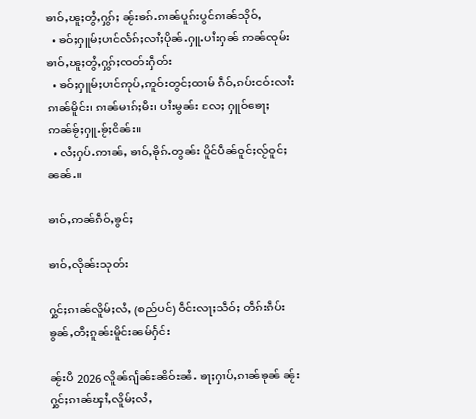ၶၢဝ်ႇၽူႈတွႆႇႁွၵ်ႈ ၼႂ်းၶၵ်ႉၵၢၼ်ပူၵ်းပွင်ၵၢၼ်သိုဝ်ႇ
  • ၶဝ်ႈႁူမ်ႈပၢင်လႅၵ်ႈလၢႆႈပိုၼ်ႉႁူႉပၢႆးႁၼ် ဢၼ်ၸုမ်းၶၢဝ်ႇၽူႈတွႆႇႁွၵ်ႈၸတ်းႁဵတ်း
  • ၶဝ်ႈႁူမ်ႈပၢင်ဢုပ်ႇဢူဝ်းတွင်ႈထၢမ် ၵဵဝ်ႇၵပ်းငဝ်းလၢႆးၵၢၼ်မိူင်း၊ ၵၢၼ်မၢၵ်ႈမီး၊ ပၢႆးမွၼ်း လႄႈ ႁူဝ်ၶေႃႈ ဢၼ်ၶႂ်ႈႁူႉၶႂ်ႈငိၼ်း။
  • လႆႈႁပ်ႉဢၢၼ်ႇ ၶၢဝ်ႇၶိုၵ်ႉတွၼ်း ပိူင်ပဵၼ်ဝူင်ႈလႂ်ဝူင်ႈ ၼၼ်ႉ။

ၶၢဝ်ႇဢၼ်ၵဵဝ်ႇၶွင်ႈ

ၶၢဝ်ႇလိုၼ်းသုတ်း

ႁွင်ႈၵၢၼ်လိူမ်ႈလႆႇ (စည်ပင်) ဝဵင်းလႃႈသဵဝ်ႈ တဵၵ်းၵဵပ်းၶွၼ်ႇတီႈၵူၼ်းမိူင်းၼမ်ႁႅင်း

ၼႂ်းပီ 2026 လိူၼ်ၵျႅၼ်ႊၼိဝ်ႊၼႆႉ ၶႃႈႁၢပ်ႇၵၢၼ်ၶုၼ် ၼႂ်းႁွင်ႈၵၢၼ်ၾၢႆႇလိူမ်ႈလႆႇ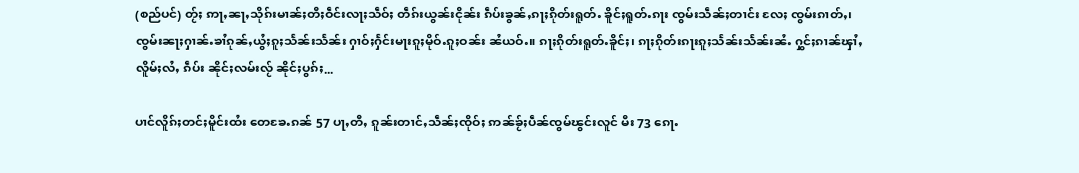(စည်ပင်) တႂ်ႈ ဢႃႇၼႃႇသိုၵ်းမၢၼ်ႈတီႈဝဵင်းလႃႈသဵဝ်ႈ တဵၵ်းယွၼ်းငိုၼ်း ၵဵပ်းၶွၼ်ႇၵႃႈၵိုတ်းရူတ်ႉ ၶိူင်ႈရူတ်ႉၵႃး ၸွမ်းသဵၼ်ႈတၢင်း လႄႈ ၸွမ်းၵၢတ်ႇ၊ ၸွမ်းၼႃႈႁၢၼ်ႉၶၢႆၵုၼ်ႇယွႆႈၵူႈသႅၼ်းသႅၼ်း ႁၢဝ်ႈႁႅင်းမႃးၵူႈမိုဝ်ႉၵူႈဝၼ်း ၼႆယဝ်ႉ။ ၵႃႈၵိုတ်းရူတ်ႉၶိူင်ႈ၊ ၵႃႈၵိုတ်းၵႃးၵူႈသႅၼ်းသႅၼ်းၼႆႉ ႁွင်ႈၵၢၼ်ၾၢႆႇလိူမ်ႈလႆႇ ၵဵပ်း ၼိုင်ႈလမ်းလႂ် ၼိုင်ႈပွၵ်ႈ...

ပၢင်လိူၵ်ႈတင်ႈမိူင်းထႆး တေၶႄႉၵၼ် 57 ပႃႇတီႇ ၵူၼ်းတၢင်ႇသဵၼ်ႈၸိုဝ်ႈ ဢၼ်ၶႂ်ႈပဵၼ်ၸွမ်ၽွင်းလူင် မီး 73 ၵေႃႉ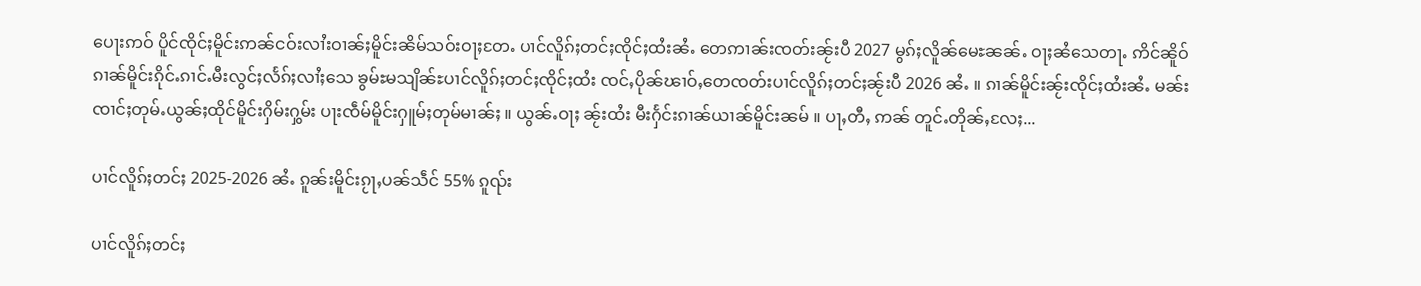ပေႃးဢဝ် ပိူင်ၸိုင်ႈမိူင်းဢၼ်ငဝ်းလၢႆးဝၢၼ်ႈမိူင်းၼိမ်သဝ်းဝႃႈတႄႉ ပၢင်လိူၵ်ႈတင်ႈၸိုင်ႈထႆးၼႆႉ တေဢၢၼ်းၸတ်းၼႂ်းပီ 2027 မွၵ်ႈလိူၼ်မေႊၼၼ်ႉ ဝႃႈၼႆသေတႃႉ ဢိင်ၼိူဝ် ၵၢၼ်မိူင်းၵိုင်ႉၵၢင်ႉမီးလွင်ႈလႅၵ်ႈလၢႆႈသေ ၶွမ်ႊမသျိၼ်ႊပၢင်လိူၵ်ႈတင်ႈၸိုင်ႈထႆး ၸင်ႇပိုၼ်ၽၢဝ်ႇတေၸတ်းပၢင်လိူၵ်ႈတင်ႈၼႂ်းပီ 2026 ၼႆႉ ။ ၵၢၼ်မိူင်းၼႂ်းၸိုင်ႈထႆးၼႆႉ မၼ်းၸၢင်ႈတုမ်ႉယွၼ်ႈထိုင်မိူင်းႁိမ်းႁွမ်း ပႃးၸဵမ်မိူင်းႁူမ်ႈတုမ်မၢၼ်ႈ ။ ယွၼ်ႉဝႃႈ ၼႂ်းထႆး မီးႁႅင်းၵၢၼ်ယၢၼ်မိူင်းၼမ် ။ ပႃႇတီႇ ဢၼ် တူင်ႉတိုၼ်ႇလႄႈ...

ပၢင်လိူၵ်ႈတင်ႈ 2025-2026 ၼႆႉ ၵူၼ်းမိူင်းၵႂႃႇပၼ်သဵင် 55% ၵူၺ်း

ပၢင်လိူၵ်ႈတင်ႈ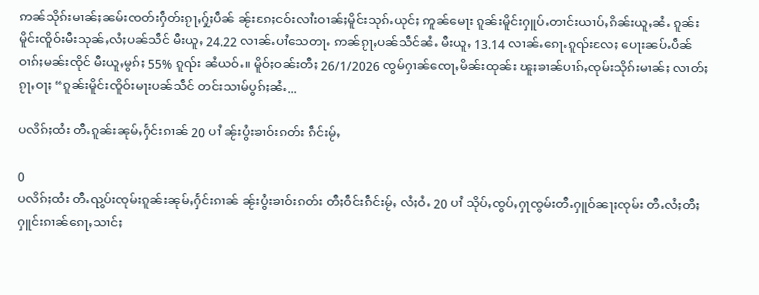ဢၼ်သိုၵ်းမၢၼ်ႈၼမ်းၸတ်းႁဵတ်းၵႂႃႇႁႂ်ႈပဵၼ် ၼႂ်းၵႄႈငဝ်းလၢႆးဝၢၼ်ႈမိူင်းသုၵ်ႉယုင်ႈ ဢူၼ်မေႃး ၵူၼ်းမိူင်းႁူပ်ႉတၢင်းယၢပ်ႇၵိၼ်းယူႇၼႆႉ ၵူၼ်းမိူင်းၸိူဝ်းမီးသုၼ်ႇလႆႈပၼ်သဵင် မီးယူႇ 24.22 လၢၼ်ႉပၢႆသေတႃႉ ဢၼ်ၵႂႃႇပၼ်သဵင်ၼႆႉ မီးယူႇ 13.14 လၢၼ်ႉၵေႃႉၵူၺ်းလႄႈ ပေႃးၼပ်ႉပဵၼ် ဝၢၵ်ႈမၼ်းၸိုင် မီးယူႇမွၵ်ႈ 55% ၵူၺ်း ၼႆယဝ်ႉ။ မိူဝ်ႈဝၼ်းတီႈ 26/1/2026 ၸွမ်ႁၢၼ်ၸေႃႇမိၼ်းထုၼ်း ၽူႈၶၢၼ်ပၢၵ်ႇၸုမ်းသိုၵ်းမၢၼ်ႈ လၢတ်ႈၵႂႃႇဝႃႈ “ၵူၼ်းမိူင်းၸိူဝ်းမႃးပၼ်သဵင် တင်းသၢမ်ပွၵ်ႈၼႆႉ...

ပလိၵ်ႈထႆး တီႉၵူၼ်းၼုမ်ႇႁႅင်းၵၢၼ် 20 ပၢႆ ၼႂ်းပွႆးၶၢဝ်းၵတ်း ၵဵင်းမႂ်ႇ

0
ပလိၵ်ႈထႆး တီႉၺွပ်းၸုမ်းၵူၼ်းၼုမ်ႇႁႅင်းၵၢၼ် ၼႂ်းပွႆးၶၢဝ်းၵတ်း တီႈဝဵင်းၵဵင်းမႂ်ႇ လႆႈဝႆႉ 20 ပၢႆ သိုပ်ႇၸွပ်ႇႁႃၸွမ်းတီႉႁူဝ်ၼႃႈၸုမ်း တီႉလႆႈတီႈႁူင်းၵၢၼ်ၵေႃႇသၢင်ႈ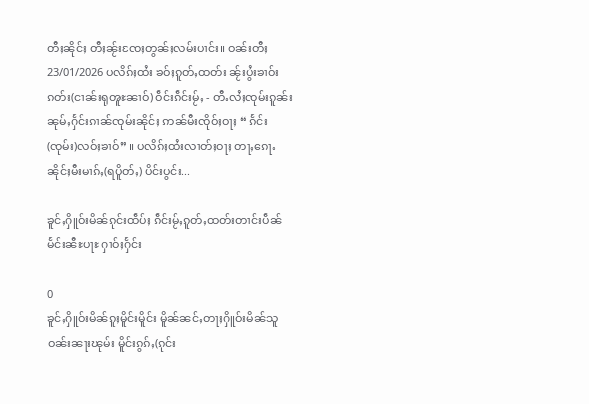တီႈၼိုင်ႈ တီႈၼႂ်းၸႄႈတွၼ်ႈလမ်းပၢင်း။ ဝၼ်းတီႈ 23/01/2026 ပလိၵ်ႈထႆး ၶဝ်ႈၵူတ်ႇထတ်း ၼႂ်းပွႆးၶၢဝ်းၵတ်း(ငၢၼ်းရုၻူႊၼၢဝ်) ဝဵင်းၵဵင်းမႂ်ႇ - တီႉလႆႈၸုမ်းၵူၼ်းၼုမ်ႇႁႅင်းၵၢၼ်ၸုမ်းၼိုင်ႈ ဢၼ်မီးၸိုဝ်ႈဝႃႈ “ ၵႅင်း(ၸုမ်း)လဝ်ႈၶၢဝ်” ။ ပလိၵ်ႈထႆးလၢတ်ႈဝႃႈ တႃႇၵေႃႉၼိုင်ႈမီးမၢၵ်ႇ(ရပိူတ်ႇ) ပိင်းပွင်း...

ၶူင်ႇႁိူဝ်းမိၼ်ၵုင်းထဵပ်ႈ ၵဵင်းမႂ်ႇၵူတ်ႇထတ်းတၢင်းပဵၼ်မႅင်းၼီႊပႃႊ ႁၢဝ်ႈႁႅင်း

0
ၶူင်ႇႁိူဝ်းမိၼ်ၵူႈမိူင်းမိူင်း မိူၼ်ၼင်ႇတႃႈႁိူဝ်းမိၼ်သူဝၼ်းၼႃးၽုမ်း မိူင်းၵွၵ်ႇ(ၵုင်း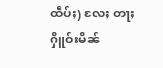ထဵပ်ႈ) လႄႈ တႃႈႁိူဝ်းမိၼ်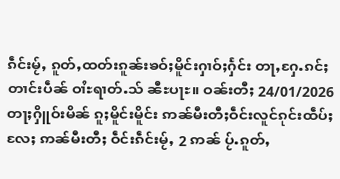ၵဵင်းမႂ်ႇ ၵူတ်ႇထတ်းၵူၼ်းၶဝ်ႈမိူင်းႁၢဝ်ႈႁႅင်း တႃႇႁႄႉၵင်ႈတၢင်းပဵၼ် ဝၢႆႊရၢတ်ႉသ် ၼီႊပႃႊ။ ဝၼ်းတီႈ 24/01/2026 တႃႈႁိူဝ်းမိၼ် ၵူႈမိူင်းမိူင်း ဢၼ်မီးတီႈဝဵင်းလူင်ၵုင်းထဵပ်ႈလႄႈ ဢၼ်မီးတီႈ ဝဵင်းၵဵင်းမႂ်ႇ 2 ဢၼ် ပႂ်ႉၵူတ်ႇ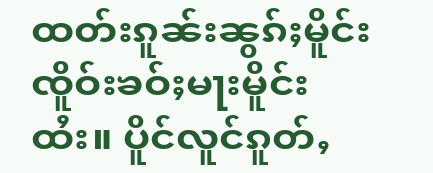ထတ်းၵူၼ်းၼွၵ်ႈမိူင်းၸိူဝ်းၶဝ်ႈမႃးမိူင်းထႆး။ ပိူင်လူင်ၵူတ်ႇ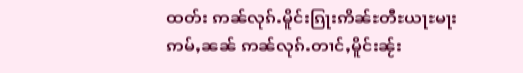ထတ်း ဢၼ်လုၵ်ႉမိူင်းၵြႃးဢိၼ်ႊတီႊယႃႊမႃး ဢမ်ႇၼၼ် ဢၼ်လုၵ်ႉတၢင်ႇမိူင်းၼႂ်း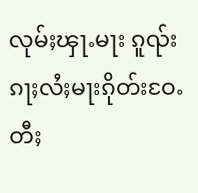လုမ်ႈၾႃႉမႃး ၵူၺ်းၵႃႈလႆႈမႃးၵိုတ်းဝႄႉတီႈ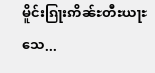မိူင်းၵြႃးဢိၼ်ႊတီႊယႃႊသေ...